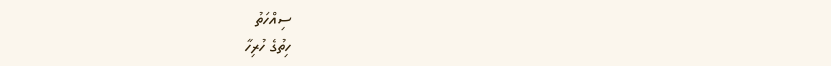ސިއްހަތު
ހިތުގެ ހުރިހާ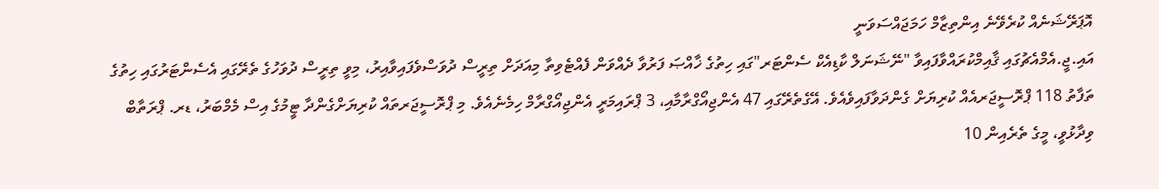އޮޕަރޭޝަނެއް ކުރެވޭނެ އިންތިޒާމް ހަމަޖައްސަވަނީ
އައި.ޖީ.އެމްއެޗުގައި ޤާއިމްކުރައްވާފައިވާ "ނޭޝަނަލް ކާޑިއެކް ސެންޓަރ"ގައި ހިތުގެ ޚާއްޞަ ފަރުވާ ދެއްވަން ފެއްޓެވިތާ މިއަދަށް ތިރީސް ދުވަސްވެފައިވާއިރު، މިވީ ތިރީސް ދުވަހުގެ ތެރޭގައި އެސެންޓަރުގައި ހިތުގެ ތަފާތު 118 ޕްރޮސީޖަރއެއް ކުރިޔަށް ގެންދަވާފައިވެއެވެ. އޭގެތެރޭގައި 47 އެންޖިއޯގްރާމާއި، 3 ޕްރައިމަރީ އެންޖިއޯގްރާމް ހިމެނެއެވެ. މި ޕްރޮސީޖަރތައް ކުރިޔަށްގެންދާ ޓީމުގެ އިސް މެމްބަރު، ޑރ. ޕްރަތާބް ވިދާޅުވީ، މީގެ ތެރެއިން 10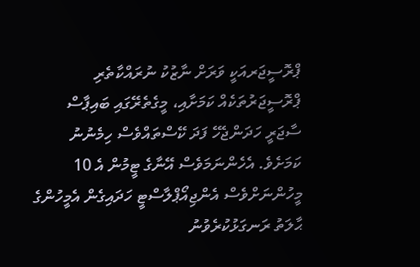ޕްރޮސީޖަރއަކީ ވަރަށް ނާޒުކު ނުރައްކާތެރި ޕްރޮސީޖަރުތަކެއް ކަމަށާއި، މީގެތެރޭގައި ބައިޕާސް ސާޖަރީ ހަދަންޖެހޭ ފަދަ ކޭސްތައްވެސް ހިމެނުނު ކަމަށެވެ. އެހެންނަމަވެސް އޭނާގެ ޓީމުން އެ 10 މީހުންނަށްވެސް އެންޖިއޯޕްލާސްޓީ ހަދައިގެން އެމީހުންގެ ޙާލަތު ރަނގަޅުކުރެވުނު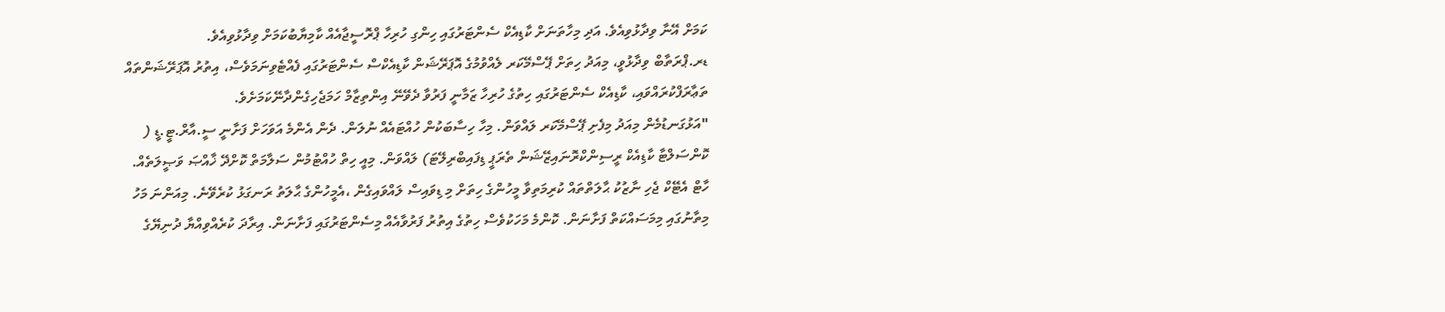ކަމަށް އޭނާ ވިދާޅުވިއެވެ. އަދި މިހާތަނަށް ކާޑިއެކް ސެންޓަރުގައި ހިންގި ހުރިހާ ޕްރޮސީޖާއެއް ކާމިޔާބުކަމަށް ވިދާޅުވިއެވެ.
ޑރ.ޕްރަތާބް ވިދާޅުވީ، މިއަދު ހިތަށް ޕޭސްމޭކަރ ލެއްވުމުގެ އޮޕަރޭޝަން ކާޑިއެކްސް ސެންޓަރުގައި ފެއްޓެވިނަމަވެސް، އިތުރު އޮޕަރޭޝަންތައް ތަޢާރަފްކުރައްވައި، ކާޑިއެކް ސެންޓަރުގައި ހިތުގެ ހުރިހާ ޒަމާނީ ފަރުވާ ދެވޭނޭ އިންތިޒާމް ހަމަޖެހިގެންދާނޭކަމަށެވެ.
"އަޅުގަނޑުމެން މިއަދު މިފެށި ޕޭސްމޭކަރ ލައްވަން. މިހާ ހިސާބަކުން ހުއްޓައެއް ނުލަން. ދެން އެންމެ އަވަހަށް ފަށާނީ ސީ.އާރް.ޓީ.ޑީ ( ކޮންސަލްޓާ ކާޑިއެކް ރީސިންކްރޮނައިޒޭޝަން ތެރަޕީ ޑިފައިބްރިލޭޓަ) ލައްވަން. މިއީ ހިތް ހުއްޓުމުން ސަލާމަތް ކޮށްދޭ ޚާއްޞަ ވަޞީލަތެއް. ހާޓް އެޓޭކް ޖެހި ނާޒުކު ޙާލަތްތައް ކުރިމަތިވާ މީހުންގެ ހިތަށް މި ޑިވައިސް ލައްވައިގެން ،އެމީހުންގެ ޙާލަތު ރަނގަޅު ކުރެވޭނެ. މިއަންނަ މަހު މިތާނުގައި މިމަސައްކަތް ފަށާނަން. ކޮންމެ މަހަކުވެސް ހިތުގެ އިތުރު ފަރުވާއެއް މިސެންޓަރުގައި ފަށާނަން. އިރާދަ ކުރެއްވިއްޔާ ދުނިޔޭގެ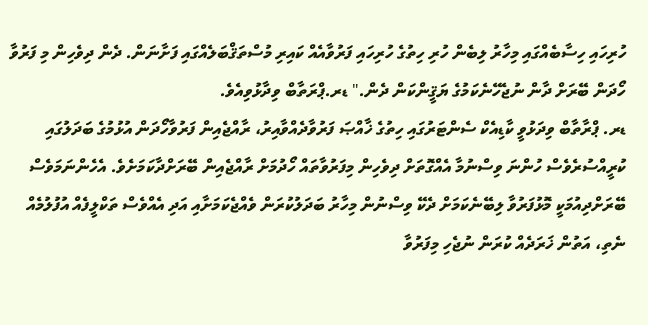ހުރިހައި ހިސާބެއްގައި މިހާރު ލިބެން ހުރި ހިތުގެ ހުރިހައި ފަރުވާއެއް ކައިރި މުސްތަޤްބަލެއްގައި ފަށާނަން. ދެން ދިވެހިން މި ފަރުވާ ހޯދަން ބޭރަށް ދާން ނުޖެހޭނެކަމުގެ ޔަޤީންކަން ދެން." ޑރ.ޕްރަތާބް ވިދާޅުވިއެވެ.
ޑރ. ޕްރާތާބް ވިދަޅުވީ ކާޑިއެކް ސެންޓަރުގައި ހިތުގެ ޚާއްޞަ ފަރުވާދެއްވާއިރު، ރާއްޖެއިން ފަރުވާހޯދަން އުޅުމުގެ ބަދަލުގައި ކުރީއްސުރެވެސް ހުންނަ ވިސްނުމާ އެއްގޮތަށް ދިވެހިން މިފަރުވާތައް ހޯދުމަށް ރާއްޖެއިން ބޭރަށްދާކަމަށެވެ. އެހެންނަމަވެސް ބޭރަށްދިއުމަކީ މޮޅުފަރުވާ ލިބޭނެކަމަށް ދެކޭ ވިސްނުން މިހާރު ބަދަލުކުރަން ވެއްޖެކަމަށާއި އަދި އެއްވެސް ތަކްލީފެއް އުފުލުމެއް ނެތި، އަތުން ޚަރަދެއް ކުރަން ނުޖެހި މިފަރުވާ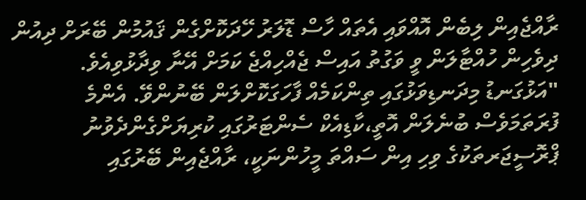ރާއްޖެއިން ލިބެން އޮއްވައި އެތައް ހާސް ޑޮލަރު ހޭދަކޮށްގެން ޤައުމުން ބޭރަށް ދިއުން ދިވެހިން ހުއްޓާލަން ވީ ވަގުތު އައިސް ޖެއްހިއްޖެ ކަމަށް އޭނާ ވިދާޅުވިއެވެ.
"އަޅުގަނޑު މިދަނޑިވަޅުގައި ތިންކަމެއް ފާހަގަކޮށްލަން ބޭނުންވޭ. އެންމެ ފުރަތަމަވެސް ބުނެލަން އޮތީ،ކާޑިއެކް ސެންޓަރުގައި ކުރިޔަށްގެންދެވުނު ޕްރޮސީޖަރތަކުގެ ވިހި އިން ސައްތަ މީހުންނަކީ، ރާއްޖެއިން ބޭރުގައި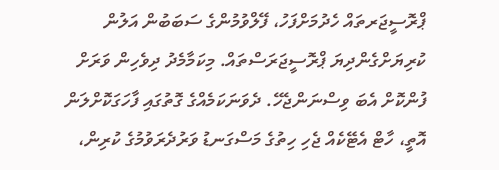ޕްރޮސީޖަރތައް ހެދުމަށްފަހު، ފޭލްވުމުންގެ ސަބަބުން އަލުން ކުރިޔަށްގެންދިޔަ ޕްރޮސީޖަރަސްތައް. މިކަމާމެދު ދިވެހިން ވަރަށް ފުންކޮށް އެބަ ވިސްނަންޖެހޭ. ދެވަނަކަމެއްގެ ގޮތުގައި ފާހަގަކޮށްލަން އޮތީ، ހާޓް އެޓޭކެއް ޖެހި ހިތުގެ މަސްގަނޑު ވަރުދެރަވުމުގެ ކުރިން،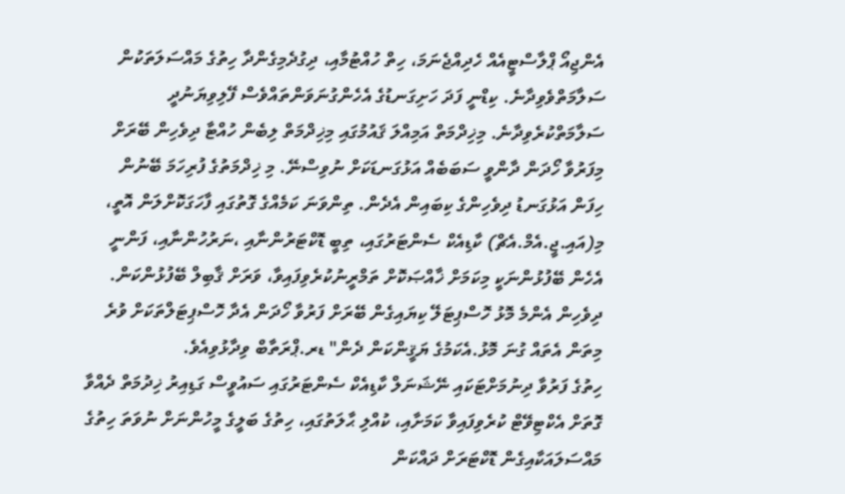އެންޖިއޯ ޕްލާސްޓީއެއް ހެދިއްޖެނަމަ، ހިތް ހުއްޓުމާއި، ދިގުދެމިގެންދާ ހިތުގެ މައްސަލަތަކުން ސަލާމަތްވެވިދާނެ. ކިޑްނީ ފަދަ ހަށިގަނޑުގެ އެހެންގުނަވަންތައްވެސް ފޭލިވިޔަނުދީ ސަލާމަތްކުރެވިދާނެ. މިޚިދްމަތް އަމިއްލަ ޤައުމުގައި މިޚިދްމަތް ލިބެން ހުއްޓާ ދިވެހިން ބޭރަށް މިފަރުވާ ހޯދަން ދާންވީ ސަބަބެއް އަޅުގަނޑަކަށް ނުވިސްނޭ. މި ޚިދްމަތުގެ ފުރިހަމަ ބޭނުން ހިފަން އަޅުގަނޑު ދިވެހިންގެ ކިބައިން އެދެން. ތިންވަނަ ކަމެއްގެ ގޮތުގައި ފާހަގަކޮށްލަން އޮތީ، މި(އައި.ޖީ.އެމް.އެޗް) ކާޑިއެކް ސެންޓަރުގައި، ތިބީ ޑޮކްޓަރުންނާއި ،ނަރުހުންނާއި، ފަންނީ އެހެން ބޭފުޅުންނަކީ މިކަމަށް ޚާއްޞަކޮށް ތަމްރީނުކުރެވިފައިވާ، ވަރަށް ޤާބިލް ބޭފުޅުންކަން. ދިވެހިން އެންމެ މޮޅު ހޮސްޕިޓަލޭ ކިޔައިގެން ބޭރަށް ފަރުވާ ހޯދަން އެދާ ހޮސްޕިޓަލްތަކަށް ވުރެ މިތަން އެތައް ގުނަ މޮޅު.އެކަމުގެ ޔަޤީންކަން ދެން" ޑރ.ޕްރަތާބް ވިދާޅުވިއެވެ.
ހިތުގެ ފަރުވާ ދިނުމަށްޓަކައި ނޭޝަނަލް ކާޑިއެކް ސެންޓަރުގައި ސައުވީސް ގަޑިއިރު ޚިދުމަތް ދެއްވާ ގޮތަށް އެކްޓިވޭޓް ކުރެވިފައިވާ ކަމަށާއި، ކުއްލި ޙާލަތުގައި، ހިތުގެ ބަލީގެ މީހުންނަށް ނުވަތަ ހިތުގެ މައްސަލައަކާއިގެން ޑޮކްޓަރަށް ދައްކަން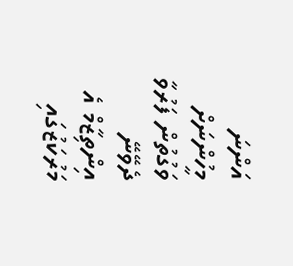އަންނަ މީހުންނަށް ވަގުތުން ފަރުވާ ދެވޭނޭ އިންތިޒާމް އެ މަރުކަޒުގައި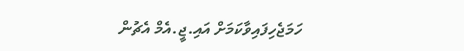ހަމަޖެހިފައިވާކަމަށް އައި.ޖީ.އެމް އެޗުން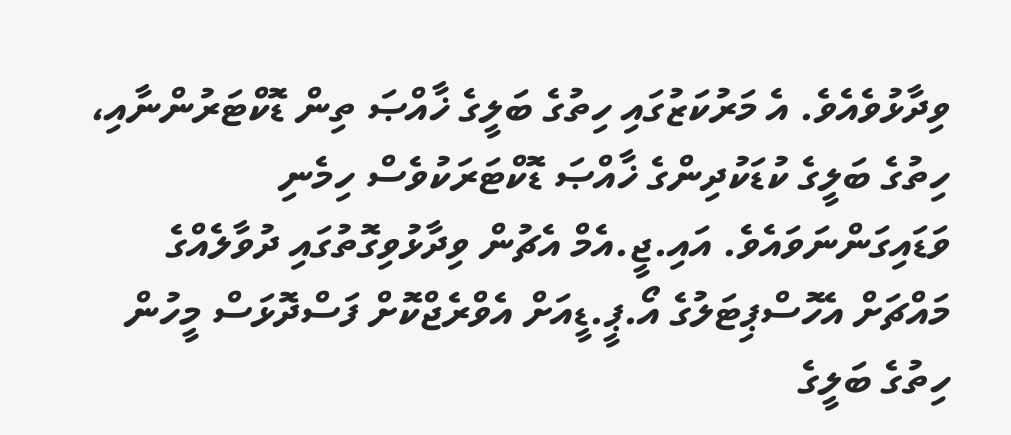ވިދާޅުވެއެވެ. އެ މަރުކަޒުގައި ހިތުގެ ބަލީގެ ޚާއްޞަ ތިން ޑޮކްޓަރުންނާއި، ހިތުގެ ބަލީގެ ކުޑަކުދިންގެ ޚާއްޞަ ޑޮކްޓަރަކުވެސް ހިމެނި ވަޑައިގަންނަވައެވެ. އައި.ޖީ.އެމް އެޗުން ވިދާޅުވިގޮތުގައި ދުވާލެއްގެ މައްޗަށް އެހޮސްޕިޓަލުގެ އޯ.ޕީ.ޑީއަށް އެވްރެޖްކޮށް ފަސްދޮޅަސް މީހުން ހިތުގެ ބަލީގެ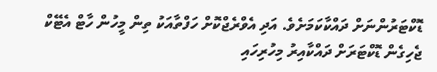ޑޮކްޓަރުންނަށް ދައްކާކަމަށެވެ. އަދި އެވްރެޖްކޮށް ހަފްތާއަކު ތިން މީހުން ހާޓް އެޓޭކް ޖެހިގެން ޑޮކްޓަރަށް ދައްކާއިރު މިހުރިހައި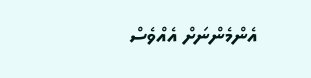އެންމެންނަށް އެއްވެސް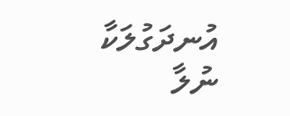އުނދަގުލަކާ ނުލާ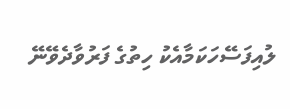ލުއިފަސޭހަކަމާއެކު ހިތުގެ ފަރުވާދެވޭނޭ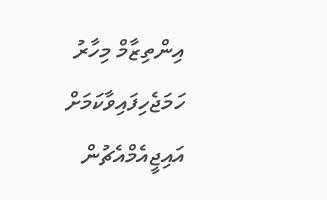އިންތިޒާމް މިހާރު ހަމަޖެހިފައިވާކަމަށް އައިޖީއެމްއެޗުން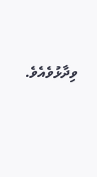ވިދާޅުވެއެވެ.